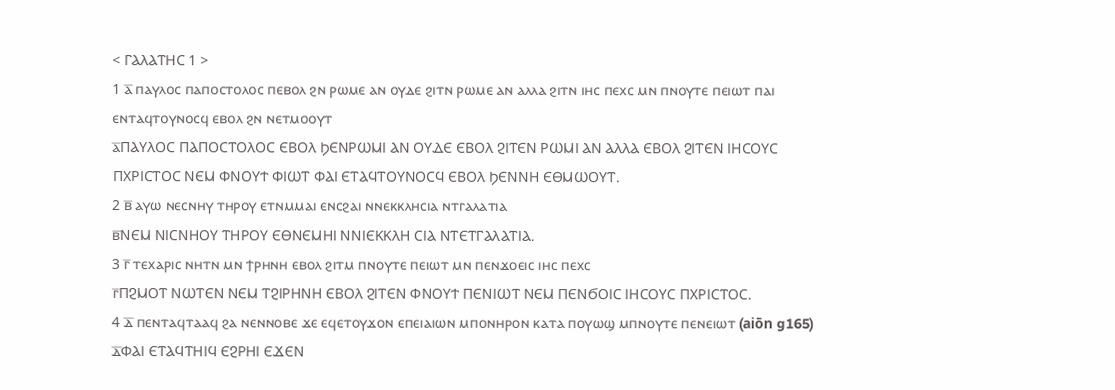< ⲄⲀⲖⲀⲦⲎⲤ 1 >
1 ⲁ̅ ⲡⲁⲩⲗⲟⲥ ⲡⲁⲡⲟⲥⲧⲟⲗⲟⲥ ⲡⲉⲃⲟⲗ ϩⲛ ⲣⲱⲙⲉ ⲁⲛ ⲟⲩⲇⲉ ϩⲓⲧⲛ ⲣⲱⲙⲉ ⲁⲛ ⲁⲗⲗⲁ ϩⲓⲧⲛ ⲓⲏⲥ ⲡⲉⲭⲥ ⲙⲛ ⲡⲛⲟⲩⲧⲉ ⲡⲉⲓⲱⲧ ⲡⲁⲓ ⲉⲛⲧⲁϥⲧⲟⲩⲛⲟⲥϥ ⲉⲃⲟⲗ ϩⲛ ⲛⲉⲧⲙⲟⲟⲩⲧ
ⲁ̅ⲠⲀⲨⲖⲞⲤ ⲠⲀⲠⲞⲤⲦⲞⲖⲞⲤ ⲈⲂⲞⲖ ϦⲈⲚⲢⲰⲘⲒ ⲀⲚ ⲞⲨⲆⲈ ⲈⲂⲞⲖ ϨⲒⲦⲈⲚ ⲢⲰⲘⲒ ⲀⲚ ⲀⲖⲖⲀ ⲈⲂⲞⲖ ϨⲒⲦⲈⲚ ⲒⲎⲤⲞⲨⲤ ⲠⲬⲢⲒⲤⲦⲞⲤ ⲚⲈⲘ ⲪⲚⲞⲨϮ ⲪⲒⲰⲦ ⲪⲀⲒ ⲈⲦⲀϤⲦⲞⲨⲚⲞⲤϤ ⲈⲂⲞⲖ ϦⲈⲚⲚⲎ ⲈⲐⲘⲰⲞⲨⲦ.
2 ⲃ̅ ⲁⲩⲱ ⲛⲉⲥⲛⲏⲩ ⲧⲏⲣⲟⲩ ⲉⲧⲛⲙⲙⲁⲓ ⲉⲛⲥϩⲁⲓ ⲛⲛⲉⲕⲕⲗⲏⲥⲓⲁ ⲛⲧⲅⲁⲗⲁⲧⲓⲁ
ⲃ̅ⲚⲈⲘ ⲚⲒⲤⲚⲎⲞⲨ ⲦⲎⲢⲞⲨ ⲈⲐⲚⲈⲘⲎⲒ ⲚⲚⲒⲈⲔⲔⲖⲎ ⲤⲒⲀ ⲚⲦⲈⲦⲄⲀⲖⲀⲦⲒⲀ.
3 ⲅ̅ ⲧⲉⲭⲁⲣⲓⲥ ⲛⲏⲧⲛ ⲙⲛ ϯⲣⲏⲛⲏ ⲉⲃⲟⲗ ϩⲓⲧⲙ ⲡⲛⲟⲩⲧⲉ ⲡⲉⲓⲱⲧ ⲙⲛ ⲡⲉⲛϫⲟⲉⲓⲥ ⲓⲏⲥ ⲡⲉⲭⲥ
ⲅ̅ⲠϨⲘⲞⲦ ⲚⲰⲦⲈⲚ ⲚⲈⲘ ⲦϨⲒⲢⲎⲚⲎ ⲈⲂⲞⲖ ϨⲒⲦⲈⲚ ⲪⲚⲞⲨϮ ⲠⲈⲚⲒⲰⲦ ⲚⲈⲘ ⲠⲈⲚϬⲞⲒⲤ ⲒⲎⲤⲞⲨⲤ ⲠⲬⲢⲒⲤⲦⲞⲤ.
4 ⲇ̅ ⲡⲉⲛⲧⲁϥⲧⲁⲁϥ ϩⲁ ⲛⲉⲛⲛⲟⲃⲉ ϫⲉ ⲉϥⲉⲧⲟⲩϫⲟⲛ ⲉⲡⲉⲓⲁⲓⲱⲛ ⲙⲡⲟⲛⲏⲣⲟⲛ ⲕⲁⲧⲁ ⲡⲟⲩⲱϣ ⲙⲡⲛⲟⲩⲧⲉ ⲡⲉⲛⲉⲓⲱⲧ (aiōn g165)
ⲇ̅ⲪⲀⲒ ⲈⲦⲀϤⲦⲎⲒϤ ⲈϨⲢⲎⲒ ⲈϪⲈⲚ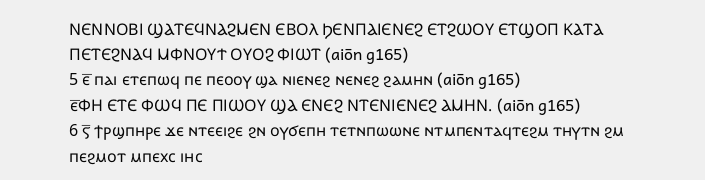ⲚⲈⲚⲚⲞⲂⲒ ϢⲀⲦⲈϤⲚⲀϨⲘⲈⲚ ⲈⲂⲞⲖ ϦⲈⲚⲠⲀⲒⲈⲚⲈϨ ⲈⲦϨⲰⲞⲨ ⲈⲦϢⲞⲠ ⲔⲀⲦⲀ ⲠⲈⲦⲈϨⲚⲀϤ ⲘⲪⲚⲞⲨϮ ⲞⲨⲞϨ ⲪⲒⲰⲦ (aiōn g165)
5 ⲉ̅ ⲡⲁⲓ ⲉⲧⲉⲡⲱϥ ⲡⲉ ⲡⲉⲟⲟⲩ ϣⲁ ⲛⲓⲉⲛⲉϩ ⲛⲉⲛⲉϩ ϩⲁⲙⲏⲛ (aiōn g165)
ⲉ̅ⲪⲎ ⲈⲦⲈ ⲪⲰϤ ⲠⲈ ⲠⲒⲰⲞⲨ ϢⲀ ⲈⲚⲈϨ ⲚⲦⲈⲚⲒⲈⲚⲈϨ ⲀⲘⲎⲚ. (aiōn g165)
6 ⲋ̅ ϯⲣϣⲡⲏⲣⲉ ϫⲉ ⲛⲧⲉⲉⲓϩⲉ ϩⲛ ⲟⲩϭⲉⲡⲏ ⲧⲉⲧⲛⲡⲱⲱⲛⲉ ⲛⲧⲙⲡⲉⲛⲧⲁϥⲧⲉϩⲙ ⲧⲏⲩⲧⲛ ϩⲙ ⲡⲉϩⲙⲟⲧ ⲙⲡⲉⲭⲥ ⲓⲏⲥ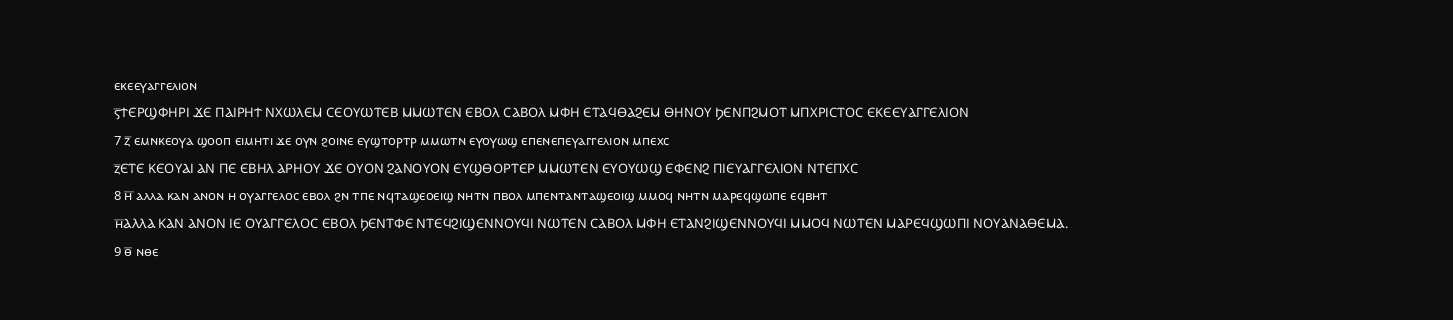ⲉⲕⲉⲉⲩⲁⲅⲅⲉⲗⲓⲟⲛ
ⲋ̅ϮⲈⲢϢⲪⲎⲢⲒ ϪⲈ ⲠⲀⲒⲢⲎϮ ⲚⲬⲰⲖⲈⲘ ⲤⲈⲞⲨⲰⲦⲈⲂ ⲘⲘⲰⲦⲈⲚ ⲈⲂⲞⲖ ⲤⲀⲂⲞⲖ ⲘⲪⲎ ⲈⲦⲀϤⲐⲀϨⲈⲘ ⲐⲎⲚⲞⲨ ϦⲈⲚⲠϨⲘⲞⲦ ⲘⲠⲬⲢⲒⲤⲦⲞⲤ ⲈⲔⲈⲈⲨⲀⲄⲄⲈⲖⲒⲞⲚ
7 ⲍ̅ ⲉⲙⲛⲕⲉⲟⲩⲁ ϣⲟⲟⲡ ⲉⲓⲙⲏⲧⲓ ϫⲉ ⲟⲩⲛ ϩⲟⲓⲛⲉ ⲉⲩϣⲧⲟⲣⲧⲣ ⲙⲙⲱⲧⲛ ⲉⲩⲟⲩⲱϣ ⲉⲡⲉⲛⲉⲡⲉⲩⲁⲅⲅⲉⲗⲓⲟⲛ ⲙⲡⲉⲭⲥ
ⲍ̅ⲈⲦⲈ ⲔⲈⲞⲨⲀⲒ ⲀⲚ ⲠⲈ ⲈⲂⲎⲖ ⲀⲢⲎⲞⲨ ϪⲈ ⲞⲨⲞⲚ ϨⲀⲚⲞⲨⲞⲚ ⲈⲨϢⲐⲞⲢⲦⲈⲢ ⲘⲘⲰⲦⲈⲚ ⲈⲨⲞⲨⲰϢ ⲈⲪⲈⲚϨ ⲠⲒⲈⲨⲀⲄⲄⲈⲖⲒⲞⲚ ⲚⲦⲈⲠⲬⲤ
8 ⲏ̅ ⲁⲗⲗⲁ ⲕⲁⲛ ⲁⲛⲟⲛ ⲏ ⲟⲩⲁⲅⲅⲉⲗⲟⲥ ⲉⲃⲟⲗ ϩⲛ ⲧⲡⲉ ⲛϥⲧⲁϣⲉⲟⲉⲓϣ ⲛⲏⲧⲛ ⲡⲃⲟⲗ ⲙⲡⲉⲛⲧⲁⲛⲧⲁϣⲉⲟⲓϣ ⲙⲙⲟϥ ⲛⲏⲧⲛ ⲙⲁⲣⲉϥϣⲱⲡⲉ ⲉϥⲃⲏⲧ
ⲏ̅ⲀⲖⲖⲀ ⲔⲀⲚ ⲀⲚⲞⲚ ⲒⲈ ⲞⲨⲀⲄⲄⲈⲖⲞⲤ ⲈⲂⲞⲖ ϦⲈⲚⲦⲪⲈ ⲚⲦⲈϤϨⲒϢⲈⲚⲚⲞⲨϤⲒ ⲚⲰⲦⲈⲚ ⲤⲀⲂⲞⲖ ⲘⲪⲎ ⲈⲦⲀⲚϨⲒϢⲈⲚⲚⲞⲨϤⲒ ⲘⲘⲞϤ ⲚⲰⲦⲈⲚ ⲘⲀⲢⲈϤϢⲰⲠⲒ ⲚⲞⲨⲀⲚⲀⲐⲈⲘⲀ.
9 ⲑ̅ ⲛⲑⲉ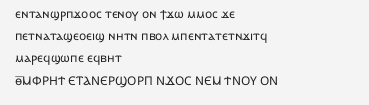ⲉⲛⲧⲁⲛϣⲣⲡϫⲟⲟⲥ ⲧⲉⲛⲟⲩ ⲟⲛ ϯϫⲱ ⲙⲙⲟⲥ ϫⲉ ⲡⲉⲧⲛⲁⲧⲁϣⲉⲟⲉⲓϣ ⲛⲏⲧⲛ ⲡⲃⲟⲗ ⲙⲡⲉⲛⲧⲁⲧⲉⲧⲛϫⲓⲧϥ ⲙⲁⲣⲉϥϣⲱⲡⲉ ⲉϥⲃⲏⲧ
ⲑ̅ⲘⲪⲢⲎϮ ⲈⲦⲀⲚⲈⲢϢⲞⲢⲠ ⲚϪⲞⲤ ⲚⲈⲘ ϮⲚⲞⲨ ⲞⲚ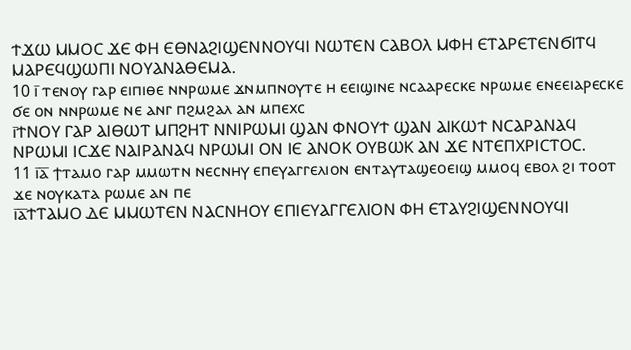ϮϪⲰ ⲘⲘⲞⲤ ϪⲈ ⲪⲎ ⲈⲐⲚⲀϨⲒϢⲈⲚⲚⲞⲨϤⲒ ⲚⲰⲦⲈⲚ ⲤⲀⲂⲞⲖ ⲘⲪⲎ ⲈⲦⲀⲢⲈⲦⲈⲚϬⲒⲦϤ ⲘⲀⲢⲈϤϢⲰⲠⲒ ⲚⲞⲨⲀⲚⲀⲐⲈⲘⲀ.
10 ⲓ̅ ⲧⲉⲛⲟⲩ ⲅⲁⲣ ⲉⲓⲡⲓⲑⲉ ⲛⲛⲣⲱⲙⲉ ϫⲛⲙⲡⲛⲟⲩⲧⲉ ⲏ ⲉⲉⲓϣⲓⲛⲉ ⲛⲥⲁⲁⲣⲉⲥⲕⲉ ⲛⲣⲱⲙⲉ ⲉⲛⲉⲉⲓⲁⲣⲉⲥⲕⲉ ϭⲉ ⲟⲛ ⲛⲛⲣⲱⲙⲉ ⲛⲉ ⲁⲛⲅ ⲡϩⲙϩⲁⲗ ⲁⲛ ⲙⲡⲉⲭⲥ
ⲓ̅ϮⲚⲞⲨ ⲄⲀⲢ ⲀⲒⲐⲰⲦ ⲘⲠϨⲎⲦ ⲚⲚⲒⲢⲰⲘⲒ ϢⲀⲚ ⲪⲚⲞⲨϮ ϢⲀⲚ ⲀⲒⲔⲰϮ ⲚⲤⲀⲢⲀⲚⲀϤ ⲚⲢⲰⲘⲒ ⲒⲤϪⲈ ⲚⲀⲒⲢⲀⲚⲀϤ ⲚⲢⲰⲘⲒ ⲞⲚ ⲒⲈ ⲀⲚⲞⲔ ⲞⲨⲂⲰⲔ ⲀⲚ ϪⲈ ⲚⲦⲈⲠⲬⲢⲒⲤⲦⲞⲤ.
11 ⲓ̅ⲁ̅ ϯⲧⲁⲙⲟ ⲅⲁⲣ ⲙⲙⲱⲧⲛ ⲛⲉⲥⲛⲏⲩ ⲉⲡⲉⲩⲁⲅⲅⲉⲗⲓⲟⲛ ⲉⲛⲧⲁⲩⲧⲁϣⲉⲟⲉⲓϣ ⲙⲙⲟϥ ⲉⲃⲟⲗ ϩⲓ ⲧⲟⲟⲧ ϫⲉ ⲛⲟⲩⲕⲁⲧⲁ ⲣⲱⲙⲉ ⲁⲛ ⲡⲉ
ⲓ̅ⲁ̅ϮⲦⲀⲘⲞ ⲆⲈ ⲘⲘⲰⲦⲈⲚ ⲚⲀⲤⲚⲎⲞⲨ ⲈⲠⲒⲈⲨⲀⲄⲄⲈⲖⲒⲞⲚ ⲪⲎ ⲈⲦⲀⲨϨⲒϢⲈⲚⲚⲞⲨϤⲒ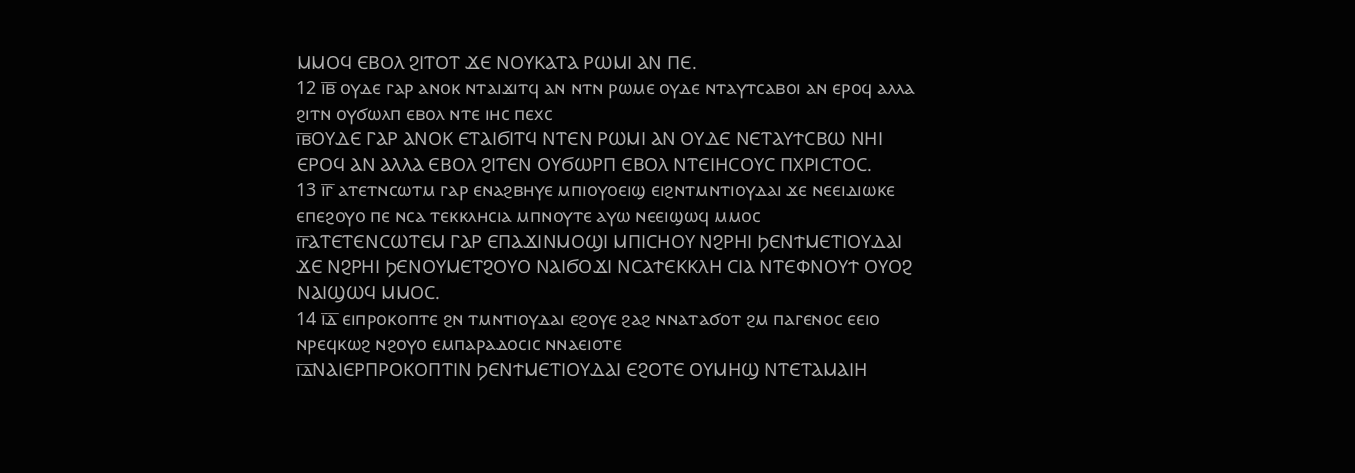ⲘⲘⲞϤ ⲈⲂⲞⲖ ϨⲒⲦⲞⲦ ϪⲈ ⲚⲞⲨⲔⲀⲦⲀ ⲢⲰⲘⲒ ⲀⲚ ⲠⲈ.
12 ⲓ̅ⲃ̅ ⲟⲩⲇⲉ ⲅⲁⲣ ⲁⲛⲟⲕ ⲛⲧⲁⲓϫⲓⲧϥ ⲁⲛ ⲛⲧⲛ ⲣⲱⲙⲉ ⲟⲩⲇⲉ ⲛⲧⲁⲩⲧⲥⲁⲃⲟⲓ ⲁⲛ ⲉⲣⲟϥ ⲁⲗⲗⲁ ϩⲓⲧⲛ ⲟⲩϭⲱⲗⲡ ⲉⲃⲟⲗ ⲛⲧⲉ ⲓⲏⲥ ⲡⲉⲭⲥ
ⲓ̅ⲃ̅ⲞⲨⲆⲈ ⲄⲀⲢ ⲀⲚⲞⲔ ⲈⲦⲀⲒϬⲒⲦϤ ⲚⲦⲈⲚ ⲢⲰⲘⲒ ⲀⲚ ⲞⲨⲆⲈ ⲚⲈⲦⲀⲨϮⲤⲂⲰ ⲚⲎⲒ ⲈⲢⲞϤ ⲀⲚ ⲀⲖⲖⲀ ⲈⲂⲞⲖ ϨⲒⲦⲈⲚ ⲞⲨϬⲰⲢⲠ ⲈⲂⲞⲖ ⲚⲦⲈⲒⲎⲤⲞⲨⲤ ⲠⲬⲢⲒⲤⲦⲞⲤ.
13 ⲓ̅ⲅ̅ ⲁⲧⲉⲧⲛⲥⲱⲧⲙ ⲅⲁⲣ ⲉⲛⲁϩⲃⲏⲩⲉ ⲙⲡⲓⲟⲩⲟⲉⲓϣ ⲉⲓϩⲛⲧⲙⲛⲧⲓⲟⲩⲇⲁⲓ ϫⲉ ⲛⲉⲉⲓⲇⲓⲱⲕⲉ ⲉⲡⲉϩⲟⲩⲟ ⲡⲉ ⲛⲥⲁ ⲧⲉⲕⲕⲗⲏⲥⲓⲁ ⲙⲡⲛⲟⲩⲧⲉ ⲁⲩⲱ ⲛⲉⲉⲓϣⲱϥ ⲙⲙⲟⲥ
ⲓ̅ⲅ̅ⲀⲦⲈⲦⲈⲚⲤⲰⲦⲈⲘ ⲄⲀⲢ ⲈⲠⲀϪⲒⲚⲘⲞϢⲒ ⲘⲠⲒⲤⲎⲞⲨ ⲚϨⲢⲎⲒ ϦⲈⲚϮⲘⲈⲦⲒⲞⲨⲆⲀⲒ ϪⲈ ⲚϨⲢⲎⲒ ϦⲈⲚⲞⲨⲘⲈⲦϨⲞⲨⲞ ⲚⲀⲒϬⲞϪⲒ ⲚⲤⲀϮⲈⲔⲔⲖⲎ ⲤⲒⲀ ⲚⲦⲈⲪⲚⲞⲨϮ ⲞⲨⲞϨ ⲚⲀⲒϢⲰϤ ⲘⲘⲞⲤ.
14 ⲓ̅ⲇ̅ ⲉⲓⲡⲣⲟⲕⲟⲡⲧⲉ ϩⲛ ⲧⲙⲛⲧⲓⲟⲩⲇⲁⲓ ⲉϩⲟⲩⲉ ϩⲁϩ ⲛⲛⲁⲧⲁϭⲟⲧ ϩⲙ ⲡⲁⲅⲉⲛⲟⲥ ⲉⲉⲓⲟ ⲛⲣⲉϥⲕⲱϩ ⲛϩⲟⲩⲟ ⲉⲙⲡⲁⲣⲁⲇⲟⲥⲓⲥ ⲛⲛⲁⲉⲓⲟⲧⲉ
ⲓ̅ⲇ̅ⲚⲀⲒⲈⲢⲠⲢⲞⲔⲞⲠⲦⲒⲚ ϦⲈⲚϮⲘⲈⲦⲒⲞⲨⲆⲀⲒ ⲈϨⲞⲦⲈ ⲞⲨⲘⲎϢ ⲚⲦⲈⲦⲀⲘⲀⲒⲎ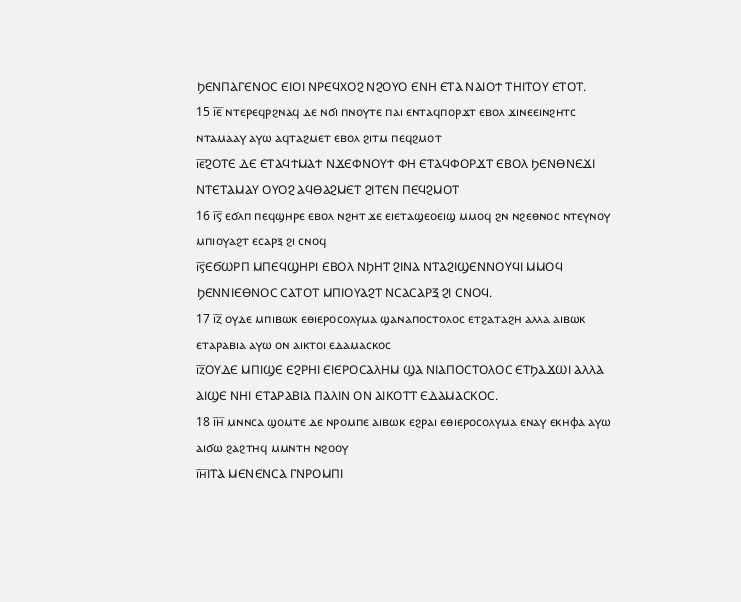ϦⲈⲚⲠⲀⲄⲈⲚⲞⲤ ⲈⲒⲞⲒ ⲚⲢⲈϤⲬⲞϨ ⲚϨⲞⲨⲞ ⲈⲚⲎ ⲈⲦⲀ ⲚⲀⲒⲞϮ ⲦⲎⲒⲦⲞⲨ ⲈⲦⲞⲦ.
15 ⲓ̅ⲉ̅ ⲛⲧⲉⲣⲉϥⲣϩⲛⲁϥ ⲇⲉ ⲛϭⲓ ⲡⲛⲟⲩⲧⲉ ⲡⲁⲓ ⲉⲛⲧⲁϥⲡⲟⲣϫⲧ ⲉⲃⲟⲗ ϫⲓⲛⲉⲉⲓⲛϩⲏⲧⲥ ⲛⲧⲁⲙⲁⲁⲩ ⲁⲩⲱ ⲁϥⲧⲁϩⲙⲉⲧ ⲉⲃⲟⲗ ϩⲓⲧⲙ ⲡⲉϥϩⲙⲟⲧ
ⲓ̅ⲉ̅ϨⲞⲦⲈ ⲆⲈ ⲈⲦⲀϤϮⲘⲀϮ ⲚϪⲈⲪⲚⲞⲨϮ ⲪⲎ ⲈⲦⲀϤⲪⲞⲢϪⲦ ⲈⲂⲞⲖ ϦⲈⲚⲐⲚⲈϪⲒ ⲚⲦⲈⲦⲀⲘⲀⲨ ⲞⲨⲞϨ ⲀϤⲐⲀϨⲘⲈⲦ ϨⲒⲦⲈⲚ ⲠⲈϤϨⲘⲞⲦ
16 ⲓ̅ⲋ̅ ⲉϭⲗⲡ ⲡⲉϥϣⲏⲣⲉ ⲉⲃⲟⲗ ⲛϩⲏⲧ ϫⲉ ⲉⲓⲉⲧⲁϣⲉⲟⲉⲓϣ ⲙⲙⲟϥ ϩⲛ ⲛϩⲉⲑⲛⲟⲥ ⲛⲧⲉⲩⲛⲟⲩ ⲙⲡⲓⲟⲩⲁϩⲧ ⲉⲥⲁⲣⲝ ϩⲓ ⲥⲛⲟϥ
ⲓ̅ⲋ̅ⲈϬⲰⲢⲠ ⲘⲠⲈϤϢⲎⲢⲒ ⲈⲂⲞⲖ ⲚϦⲎⲦ ϨⲒⲚⲀ ⲚⲦⲀϨⲒϢⲈⲚⲚⲞⲨϤⲒ ⲘⲘⲞϤ ϦⲈⲚⲚⲒⲈⲐⲚⲞⲤ ⲤⲀⲦⲞⲦ ⲘⲠⲒⲞⲨⲀϨⲦ ⲚⲤⲀⲤⲀⲢⲜ ϨⲒ ⲤⲚⲞϤ.
17 ⲓ̅ⲍ̅ ⲟⲩⲇⲉ ⲙⲡⲓⲃⲱⲕ ⲉⲑⲓⲉⲣⲟⲥⲟⲗⲩⲙⲁ ϣⲁⲛⲁⲡⲟⲥⲧⲟⲗⲟⲥ ⲉⲧϩⲁⲧⲁϩⲏ ⲁⲗⲗⲁ ⲁⲓⲃⲱⲕ ⲉⲧⲁⲣⲁⲃⲓⲁ ⲁⲩⲱ ⲟⲛ ⲁⲓⲕⲧⲟⲓ ⲉⲇⲁⲙⲁⲥⲕⲟⲥ
ⲓ̅ⲍ̅ⲞⲨⲆⲈ ⲘⲠⲒϢⲈ ⲈϨⲢⲎⲒ ⲈⲒⲈⲢⲞⲤⲀⲖⲎⲘ ϢⲀ ⲚⲒⲀⲠⲞⲤⲦⲞⲖⲞⲤ ⲈⲦϦⲀϪⲰⲒ ⲀⲖⲖⲀ ⲀⲒϢⲈ ⲚⲎⲒ ⲈⲦⲀⲢⲀⲂⲒⲀ ⲠⲀⲖⲒⲚ ⲞⲚ ⲀⲒⲔⲞⲦⲦ ⲈⲆⲀⲘⲀⲤⲔⲞⲤ.
18 ⲓ̅ⲏ̅ ⲙⲛⲛⲥⲁ ϣⲟⲙⲧⲉ ⲇⲉ ⲛⲣⲟⲙⲡⲉ ⲁⲓⲃⲱⲕ ⲉϩⲣⲁⲓ ⲉⲑⲓⲉⲣⲟⲥⲟⲗⲩⲙⲁ ⲉⲛⲁⲩ ⲉⲕⲏⲫⲁ ⲁⲩⲱ ⲁⲓϭⲱ ϩⲁϩⲧⲏϥ ⲙⲙⲛⲧⲏ ⲛϩⲟⲟⲩ
ⲓ̅ⲏ̅ⲒⲦⲀ ⲘⲈⲚⲈⲚⲤⲀ ⲄⲚⲢⲞⲘⲠⲒ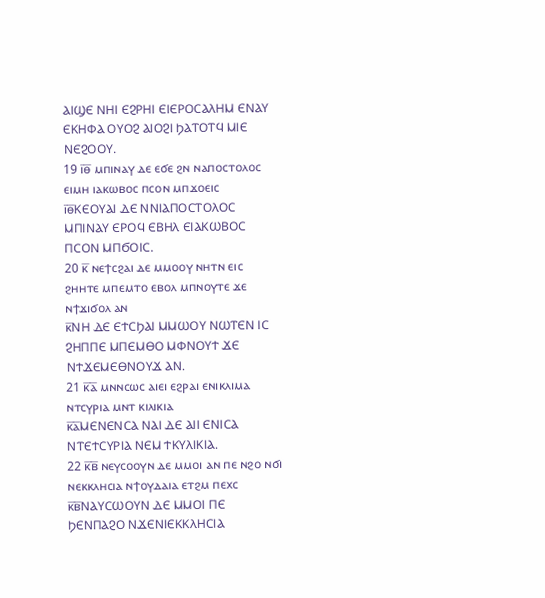ⲀⲒϢⲈ ⲚⲎⲒ ⲈϨⲢⲎⲒ ⲈⲒⲈⲢⲞⲤⲀⲖⲎⲘ ⲈⲚⲀⲨ ⲈⲔⲎⲪⲀ ⲞⲨⲞϨ ⲀⲒⲞϨⲒ ϦⲀⲦⲞⲦϤ ⲘⲒⲈ ⲚⲈϨⲞⲞⲨ.
19 ⲓ̅ⲑ̅ ⲙⲡⲓⲛⲁⲩ ⲇⲉ ⲉϭⲉ ϩⲛ ⲛⲁⲡⲟⲥⲧⲟⲗⲟⲥ ⲉⲓⲙⲏ ⲓⲁⲕⲱⲃⲟⲥ ⲡⲥⲟⲛ ⲙⲡϫⲟⲉⲓⲥ
ⲓ̅ⲑ̅ⲔⲈⲞⲨⲀⲒ ⲆⲈ ⲚⲚⲒⲀⲠⲞⲤⲦⲞⲖⲞⲤ ⲘⲠⲒⲚⲀⲨ ⲈⲢⲞϤ ⲈⲂⲎⲖ ⲈⲒⲀⲔⲰⲂⲞⲤ ⲠⲤⲞⲚ ⲘⲠϬⲞⲒⲤ.
20 ⲕ̅ ⲛⲉϯⲥϩⲁⲓ ⲇⲉ ⲙⲙⲟⲟⲩ ⲛⲏⲧⲛ ⲉⲓⲥ ϩⲏⲏⲧⲉ ⲙⲡⲉⲙⲧⲟ ⲉⲃⲟⲗ ⲙⲡⲛⲟⲩⲧⲉ ϫⲉ ⲛϯϫⲓϭⲟⲗ ⲁⲛ
ⲕ̅ⲚⲎ ⲆⲈ ⲈϮⲤϦⲀⲒ ⲘⲘⲰⲞⲨ ⲚⲰⲦⲈⲚ ⲒⲤ ϨⲎⲠⲠⲈ ⲘⲠⲈⲘⲐⲞ ⲘⲪⲚⲞⲨϮ ϪⲈ ⲚϮϪⲈⲘⲈⲐⲚⲞⲨϪ ⲀⲚ.
21 ⲕ̅ⲁ̅ ⲙⲛⲛⲥⲱⲥ ⲁⲓⲉⲓ ⲉϩⲣⲁⲓ ⲉⲛⲓⲕⲗⲓⲙⲁ ⲛⲧⲥⲩⲣⲓⲁ ⲙⲛⲧ ⲕⲓⲗⲓⲕⲓⲁ
ⲕ̅ⲁ̅ⲘⲈⲚⲈⲚⲤⲀ ⲚⲀⲒ ⲆⲈ ⲀⲒⲒ ⲈⲚⲒⲤⲀ ⲚⲦⲈϮⲤⲨⲢⲒⲀ ⲚⲈⲘ ϮⲔⲨⲖⲒⲔⲒⲀ.
22 ⲕ̅ⲃ̅ ⲛⲉⲩⲥⲟⲟⲩⲛ ⲇⲉ ⲙⲙⲟⲓ ⲁⲛ ⲡⲉ ⲛϩⲟ ⲛϭⲓ ⲛⲉⲕⲕⲗⲏⲥⲓⲁ ⲛϯⲟⲩⲇⲁⲓⲁ ⲉⲧϩⲙ ⲡⲉⲭⲥ
ⲕ̅ⲃ̅ⲚⲀⲨⲤⲰⲞⲨⲚ ⲆⲈ ⲘⲘⲞⲒ ⲠⲈ ϦⲈⲚⲠⲀϨⲞ ⲚϪⲈⲚⲒⲈⲔⲔⲖⲎⲤⲒⲀ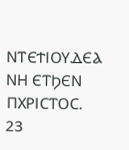ⲚⲦⲈϮⲒⲞⲨⲆⲈⲀ ⲚⲎ ⲈⲦϦⲈⲚ ⲠⲬⲢⲒⲤⲦⲞⲤ.
23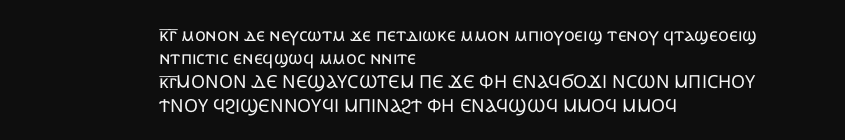ⲕ̅ⲅ̅ ⲙⲟⲛⲟⲛ ⲇⲉ ⲛⲉⲩⲥⲱⲧⲙ ϫⲉ ⲡⲉⲧⲇⲓⲱⲕⲉ ⲙⲙⲟⲛ ⲙⲡⲓⲟⲩⲟⲉⲓϣ ⲧⲉⲛⲟⲩ ϥⲧⲁϣⲉⲟⲉⲓϣ ⲛⲧⲡⲓⲥⲧⲓⲥ ⲉⲛⲉϥϣⲱϥ ⲙⲙⲟⲥ ⲛⲛⲓⲧⲉ
ⲕ̅ⲅ̅ⲘⲞⲚⲞⲚ ⲆⲈ ⲚⲈϢⲀⲨⲤⲰⲦⲈⲘ ⲠⲈ ϪⲈ ⲪⲎ ⲈⲚⲀϤϬⲞϪⲒ ⲚⲤⲰⲚ ⲘⲠⲒⲤⲎⲞⲨ ϮⲚⲞⲨ ϤϨⲒϢⲈⲚⲚⲞⲨϤⲒ ⲘⲠⲒⲚⲀϨϮ ⲪⲎ ⲈⲚⲀϤϢⲰϤ ⲘⲘⲞϤ ⲘⲘⲞϤ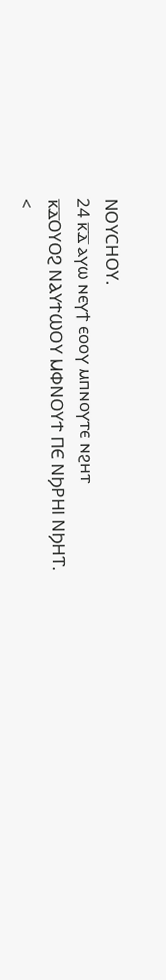ⲚⲞⲨⲤⲎⲞⲨ.
24 ⲕ̅ⲇ̅ ⲁⲩⲱ ⲛⲉⲩϯ ⲉⲟⲟⲩ ⲙⲡⲛⲟⲩⲧⲉ ⲛϩⲏⲧ
ⲕ̅ⲇ̅ⲞⲨⲞϨ ⲚⲀⲨϮⲰⲞⲨ ⲘⲪⲚⲞⲨϮ ⲠⲈ ⲚϦⲢⲎⲒ ⲚϦⲎⲦ.
<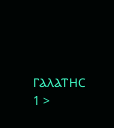ⲄⲀⲖⲀⲦⲎⲤ 1 >